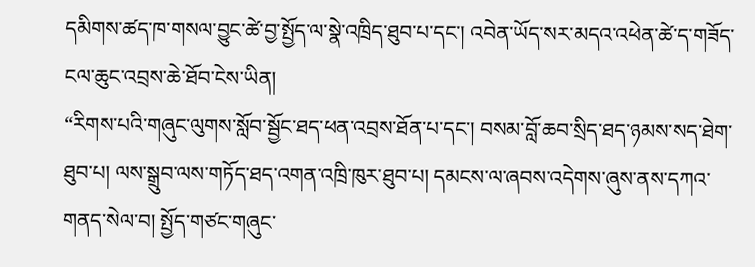དམིགས་ཚད་ཁ་གསལ་བྱུང་ཚེ་བྱ་སྤྱོད་ལ་སྣེ་འཁྲིད་ཐུབ་པ་དང་། འབེན་ཡོད་སར་མདའ་འཕེན་ཚེ་ད་གཟོད་ངལ་ཆུང་འབྲས་ཆེ་ཐོབ་ངེས་ཡིན།
“རིགས་པའི་གཞུང་ལུགས་སློབ་སྦྱོང་ཐད་ཕན་འབྲས་ཐོན་པ་དང་། བསམ་བློ་ཆབ་སྲིད་ཐད་ཉམས་སད་ཐེག་ཐུབ་པ། ལས་སྒྲུབ་ལས་གཏོད་ཐད་འགན་འཁྲི་ཁུར་ཐུབ་པ། དམངས་ལ་ཞབས་འདེགས་ཞུས་ནས་དཀའ་གནད་སེལ་བ། སྤྱོད་གཙང་གཞུང་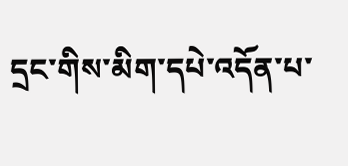དྲང་གིས་མིག་དཔེ་འདོན་པ་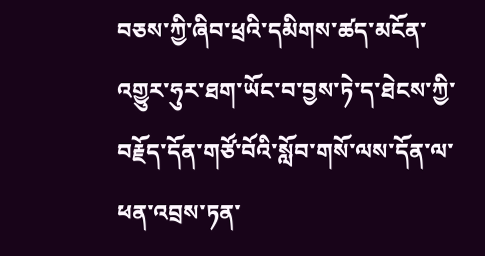བཅས་ཀྱི་ཞིབ་ཕྲའི་དམིགས་ཚད་མངོན་འགྱུར་ཧུར་ཐག་ཡོང་བ་བྱས་ཏེ་ད་ཐེངས་ཀྱི་བརྗོད་དོན་གཙོ་བོའི་སློབ་གསོ་ལས་དོན་ལ་ཕན་འབྲས་ཏན་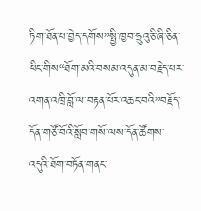ཏིག་ཐོན་པ་བྱེད་དགོས”སྤྱི་ཁྱབ་ཧྲུའུ་ཅི་ཞི་ཅིན་ཕིང་གིས“ཐོག་མའི་བསམ་འདུན་མ་བརྗེད་པར་འགན་འཁྲི་བློ་ལ་བརྟན་པོར་འཆང་བའི”བརྗོད་དོན་གཙོ་བོའི་སློབ་གསོ་ལས་དོན་ཚོགས་འདུའི་ཐོག་བཏོན་གནང་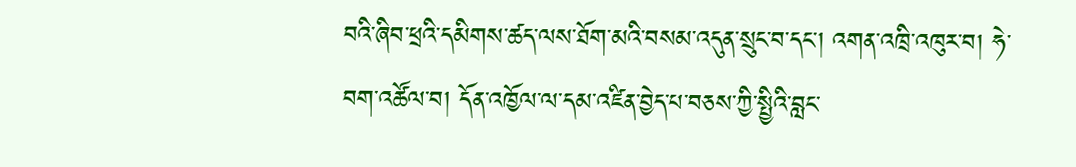བའི་ཞིབ་ཕྲའི་དམིགས་ཚད་ལས་ཐོག་མའི་བསམ་འདུན་སྲུང་བ་དང་། འགན་འཁྲི་འཁུར་བ། ཧེ་བག་འཚོལ་བ། དོན་འཁྱོལ་ལ་དམ་འཛིན་བྱེད་པ་བཅས་ཀྱི་སྤྱིའི་བླང་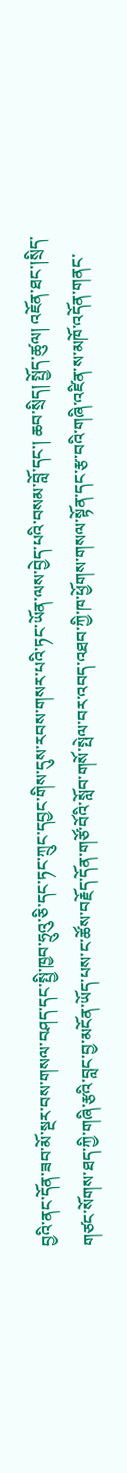བྱའི་ནང་དོན་ཟབ་མོ་སྔར་བས་གསལ་བཤད་དང་སྤྱི་ཁྱབ་ཧྲུའུ་ཅི་དང་ཏང་ཀྲུང་དབྱང་གིས་དུས་རབས་གསར་པའི་ཏང་ཡོན་ལས་བྱེད་པའི་བསམ་བློ་དང་། ཆབ་སྲིད། སྤྱོད་ཚུལ། འཇོན་ཐང་།སྲིད་གཙང་སོགས་ཐད་ཀྱི་གཞི་རྩའི་བླང་བྱ་མངོན་ཡོད་པས་ང་ཚོས་བརྗོད་དོན་གཙོ་བོའི་སློབ་གསོ་སྤེལ་བར་འབད་འཐབ་ཀྱི་ཁ་ཕྱོགས་གསལ་སྟོན་དང་རྩ་བའི་གཞི་འཛིན་ས་མཁོ་འདོན་གནང་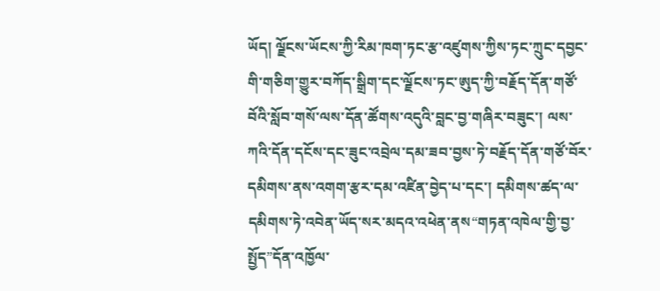ཡོད། ལྗོངས་ཡོངས་ཀྱི་རིམ་ཁག་ཏང་རྩ་འཛུགས་ཀྱིས་ཏང་ཀྲུང་དབྱང་གི་གཅིག་གྱུར་བཀོད་སྒྲིག་དང་ལྗོངས་ཏང་ཨུད་ཀྱི་བརྗོད་དོན་གཙོ་བོའི་སློབ་གསོ་ལས་དོན་ཚོགས་འདུའི་བླང་བྱ་གཞིར་བཟུང་། ལས་ཀའི་དོན་དངོས་དང་ཟུང་འབྲེལ་དམ་ཟབ་བྱས་ཏེ་བརྗོད་དོན་གཙོ་བོར་དམིགས་ནས་འགག་རྩར་དམ་འཛིན་བྱེད་པ་དང་། དམིགས་ཚད་ལ་དམིགས་ཏེ་འབེན་ཡོད་སར་མདའ་འཕེན་ནས“གཏན་འཁེལ་གྱི་བྱ་སྤྱོད”དོན་འཁྱོལ་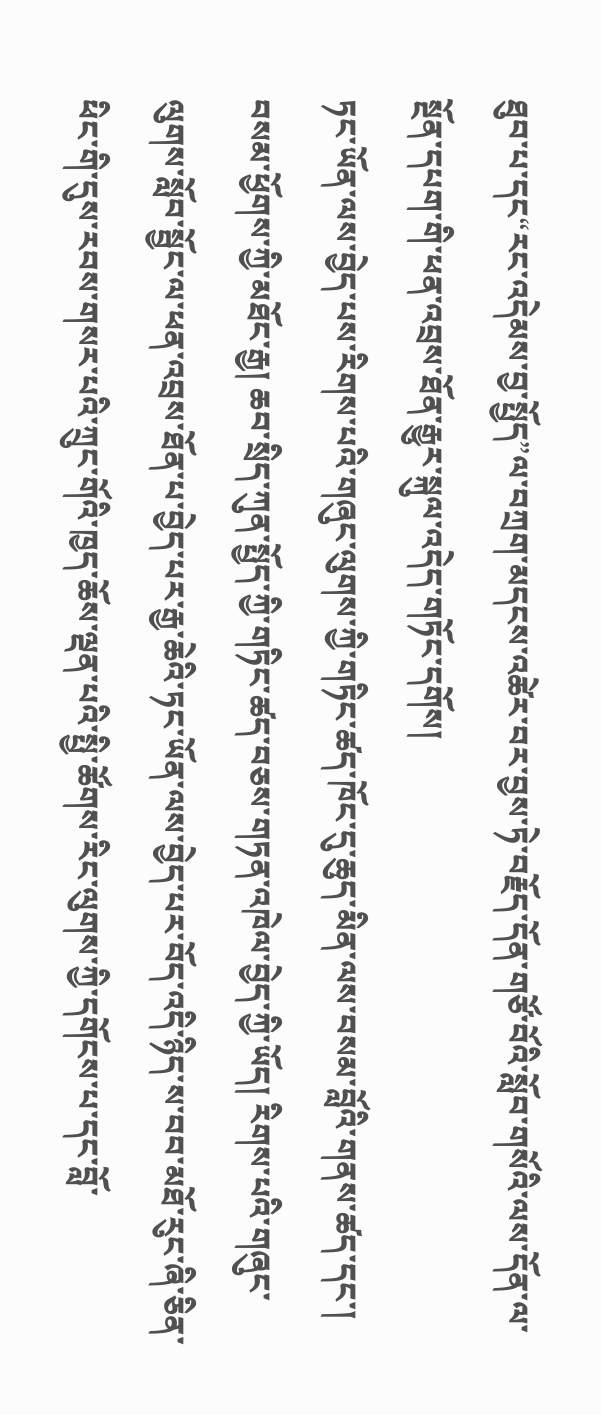ཐུབ་པ་དང“རང་འདེམས་བྱ་སྤྱོད”ལ་བཀྲག་མདངས་འཚེར་བར་བྱས་ཏེ་བརྗོད་དོན་གཙོ་བོའི་སློབ་གསོའི་ལས་དོན་ལ་སྔོན་དཔག་གི་ཕན་འབྲས་ཐོན་རྒྱུར་སྐུལ་འདེད་གཏོང་དགོས།
ཏང་ཡོན་ལས་བྱེད་པས་རིགས་པའི་གཞུང་ལུགས་ཀྱི་གཏིང་ཚད་ཁོང་དུ་ཆུད་མིན་ལས་བསམ་བློའི་གནས་ཚད་དང་། བསམ་ཕྱོགས་ཀྱི་མཐོང་རྒྱ། ཆབ་སྲིད་ཀུན་སྤྱོད་ཀྱི་གཏིང་ཚད་བཅས་གཏན་འཁེལ་བྱེད་ཀྱི་ཡོད། རིགས་པའི་གཞུང་ལུགས་སློབ་སྦྱོང་ལ་ཕན་འབྲས་ཐོན་པ་བྱེད་པར་རྒྱ་ཆེའི་ཏང་ཡོན་ལས་བྱེད་པར་བོད་འདི་ཉིད་ས་བབ་མཐོ་རུང་ཞི་ཅིན་ཕིང་གི་དུས་རབས་གསར་པའི་ཀྲུང་གོའི་ཁྱད་ཆོས་ལྡན་པའི་སྤྱི་ཚོགས་རིང་ལུགས་ཀྱི་དགོངས་པ་དང་བློ་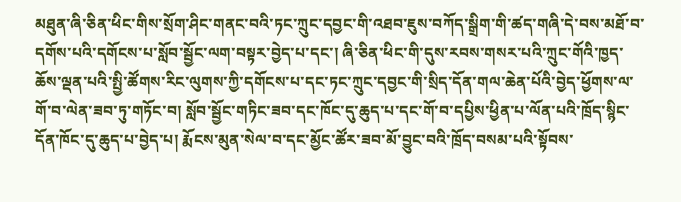མཐུན་ཞི་ཅིན་ཕིང་གིས་སྲོག་ཤིང་གནང་བའི་ཏང་ཀྲུང་དབྱང་གི་འཐབ་ཇུས་བཀོད་སྒྲིག་གི་ཚད་གཞི་དེ་བས་མཐོ་བ་དགོས་པའི་དགོངས་པ་སློབ་སྦྱོང་ལག་བསྟར་བྱེད་པ་དང་། ཞི་ཅིན་ཕིང་གི་དུས་རབས་གསར་པའི་ཀྲུང་གོའི་ཁྱད་ཆོས་ལྡན་པའི་སྤྱི་ཚོགས་རིང་ལུགས་ཀྱི་དགོངས་པ་དང་ཏང་ཀྲུང་དབྱང་གི་སྲིད་དོན་གལ་ཆེན་པོའི་བྱེད་ཕྱོགས་ལ་གོ་བ་ལེན་ཟབ་ཏུ་གཏོང་བ། སློབ་སྦྱོང་གཏིང་ཟབ་དང་ཁོང་དུ་ཆུད་པ་དང་གོ་བ་དཔྱིས་ཕྱིན་པ་ལོན་པའི་ཁྲོད་སྙིང་དོན་ཁོང་དུ་ཆུད་པ་བྱེད་པ། རྨོངས་མུན་སེལ་བ་དང་མྱོང་ཚོར་ཟབ་མོ་བྱུང་བའི་ཁྲོད་བསམ་པའི་སྟོབས་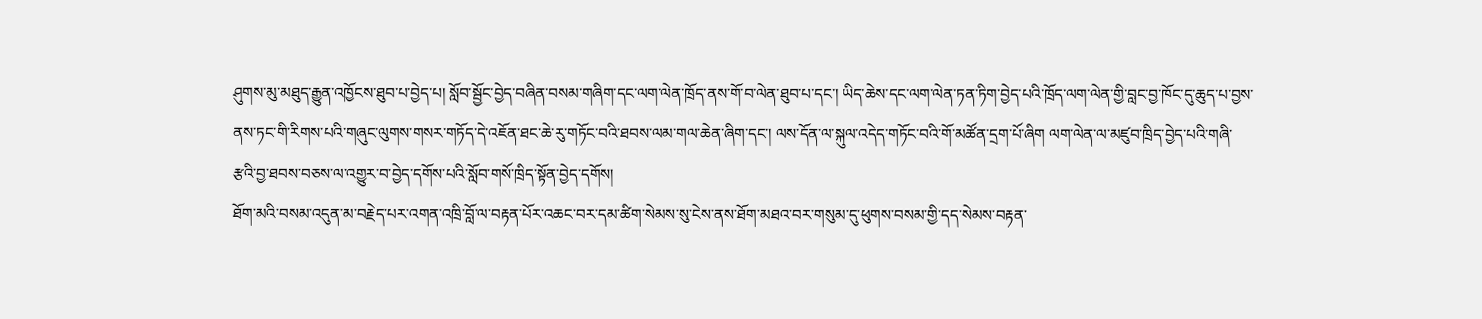ཤུགས་མུ་མཐུད་རྒྱུན་འཁྱོངས་ཐུབ་པ་བྱེད་པ། སློབ་སྦྱོང་བྱེད་བཞིན་བསམ་གཞིག་དང་ལག་ལེན་ཁྲོད་ནས་གོ་བ་ལེན་ཐུབ་པ་དང་། ཡིད་ཆེས་དང་ལག་ལེན་ཏན་ཏིག་བྱེད་པའི་ཁྲོད་ལག་ལེན་གྱི་བླང་བྱ་ཁོང་དུ་ཆུད་པ་བྱས་ནས་ཏང་གི་རིགས་པའི་གཞུང་ལུགས་གསར་གཏོད་དེ་འཇོན་ཐང་ཆེ་རུ་གཏོང་བའི་ཐབས་ལམ་གལ་ཆེན་ཞིག་དང་། ལས་དོན་ལ་སྐུལ་འདེད་གཏོང་བའི་གོ་མཚོན་དྲག་པོ་ཞིག ལག་ལེན་ལ་མཛུབ་ཁྲིད་བྱེད་པའི་གཞི་རྩའི་བྱ་ཐབས་བཅས་ལ་འགྱུར་བ་བྱེད་དགོས་པའི་སློབ་གསོ་ཁྲིད་སྟོན་བྱེད་དགོས།
ཐོག་མའི་བསམ་འདུན་མ་བརྗེད་པར་འགན་འཁྲི་བློ་ལ་བརྟན་པོར་འཆང་བར་དམ་ཚིག་སེམས་སུ་ངེས་ནས་ཐོག་མཐའ་བར་གསུམ་དུ་ཕུགས་བསམ་གྱི་དད་སེམས་བརྟན་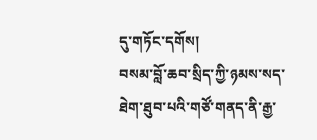དུ་གཏོང་དགོས།
བསམ་བློ་ཆབ་སྲིད་ཀྱི་ཉམས་སད་ཐེག་ཐུབ་པའི་གཙོ་གནད་ནི་རྒྱ་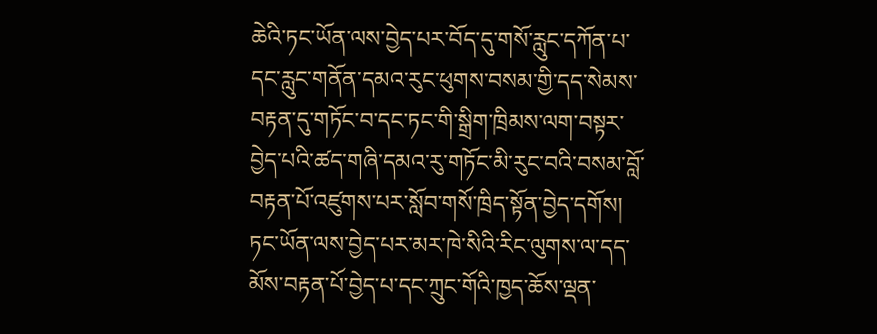ཆེའི་ཏང་ཡོན་ལས་བྱེད་པར་བོད་དུ་གསོ་རླུང་དཀོན་པ་དང་རླུང་གནོན་དམའ་རུང་ཕུགས་བསམ་གྱི་དད་སེམས་བརྟན་དུ་གཏོང་བ་དང་ཏང་གི་སྒྲིག་ཁྲིམས་ལག་བསྟར་བྱེད་པའི་ཚད་གཞི་དམའ་རུ་གཏོང་མི་རུང་བའི་བསམ་བློ་བརྟན་པོ་འཛུགས་པར་སློབ་གསོ་ཁྲིད་སྟོན་བྱེད་དགོས། ཏང་ཡོན་ལས་བྱེད་པར་མར་ཁེ་སིའི་རིང་ལུགས་ལ་དད་མོས་བརྟན་པོ་བྱེད་པ་དང་ཀྲུང་གོའི་ཁྱད་ཆོས་ལྡན་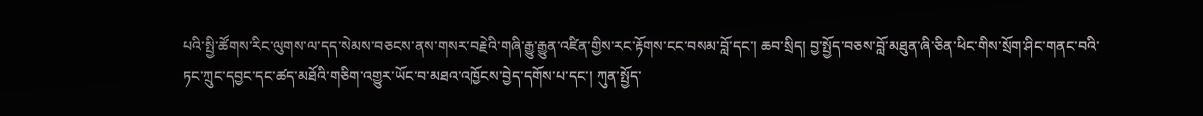པའི་སྤྱི་ཚོགས་རིང་ལུགས་ལ་དད་སེམས་བཅངས་ནས་གསར་བརྗེའི་གཞི་རྒྱུ་རྒྱུན་འཛིན་གྱིས་རང་རྟོགས་ངང་བསམ་བློ་དང་། ཆབ་སྲིད། བྱ་སྤྱོད་བཅས་བློ་མཐུན་ཞི་ཅིན་ཕིང་གིས་སྲོག་ཤིང་གནང་བའི་ཏང་ཀྲུང་དབྱང་དང་ཚད་མཐོའི་གཅིག་འགྱུར་ཡོང་བ་མཐའ་འཁྱོངས་བྱེད་དགོས་པ་དང་། ཀུན་སྤྱོད་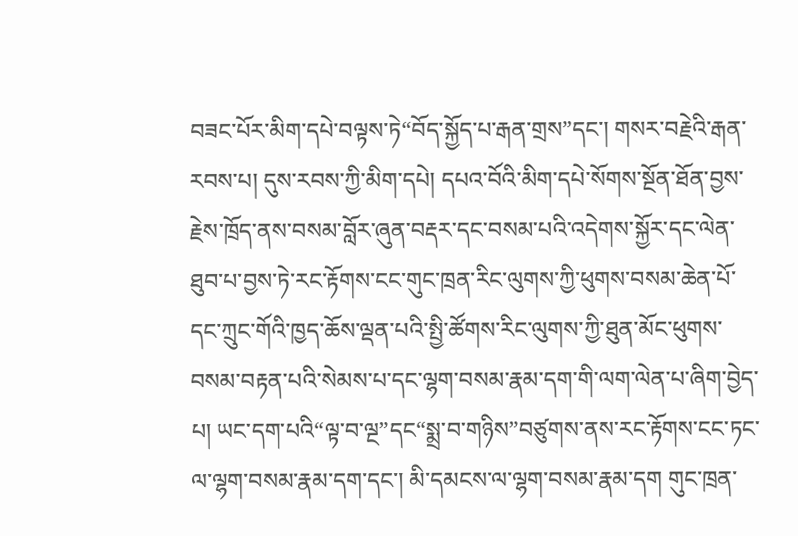བཟང་པོར་མིག་དཔེ་བལྟས་ཏེ“བོད་སྐྱོད་པ་རྒན་གྲས”དང་། གསར་བརྗེའི་རྒན་རབས་པ། དུས་རབས་ཀྱི་མིག་དཔེ། དཔའ་བོའི་མིག་དཔེ་སོགས་སྔོན་ཐོན་བྱས་རྗེས་ཁྲོད་ནས་བསམ་བློར་ཞུན་བརྡར་དང་བསམ་པའི་འདེགས་སྐྱོར་དང་ལེན་ཐུབ་པ་བྱས་ཏེ་རང་རྟོགས་ངང་གུང་ཁྲན་རིང་ལུགས་ཀྱི་ཕུགས་བསམ་ཆེན་པོ་དང་ཀྲུང་གོའི་ཁྱད་ཆོས་ལྡན་པའི་སྤྱི་ཚོགས་རིང་ལུགས་ཀྱི་ཐུན་མོང་ཕུགས་བསམ་བརྟན་པའི་སེམས་པ་དང་ལྷག་བསམ་རྣམ་དག་གི་ལག་ལེན་པ་ཞིག་བྱེད་པ། ཡང་དག་པའི“ལྟ་བ་ལྔ”དང“སྨྲ་བ་གཉིས”བཙུགས་ནས་རང་རྟོགས་ངང་ཏང་ལ་ལྷག་བསམ་རྣམ་དག་དང་། མི་དམངས་ལ་ལྷག་བསམ་རྣམ་དག གུང་ཁྲན་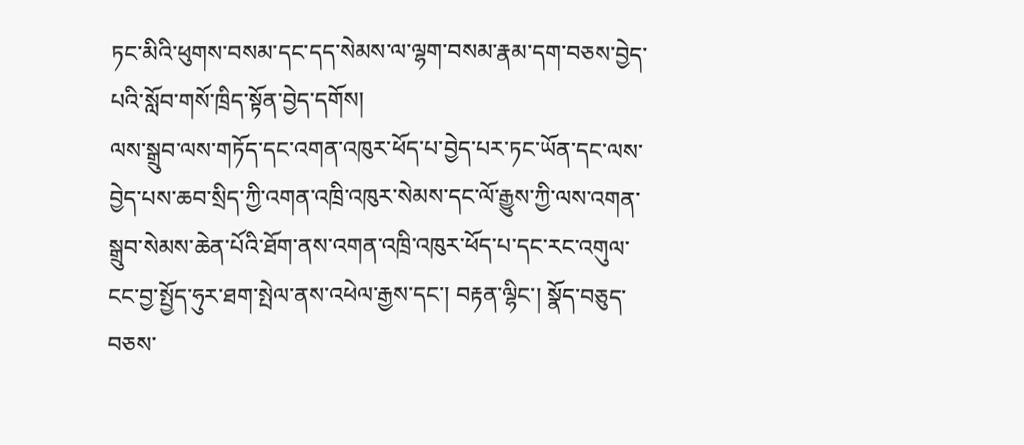ཏང་མིའི་ཕུགས་བསམ་དང་དད་སེམས་ལ་ལྷག་བསམ་རྣམ་དག་བཅས་བྱེད་པའི་སློབ་གསོ་ཁྲིད་སྟོན་བྱེད་དགོས།
ལས་སྒྲུབ་ལས་གཏོད་དང་འགན་འཁུར་ཕོད་པ་བྱེད་པར་ཏང་ཡོན་དང་ལས་བྱེད་པས་ཆབ་སྲིད་ཀྱི་འགན་འཁྲི་འཁུར་སེམས་དང་ལོ་རྒྱུས་ཀྱི་ལས་འགན་སྒྲུབ་སེམས་ཆེན་པོའི་ཐོག་ནས་འགན་འཁྲི་འཁུར་ཕོད་པ་དང་རང་འགུལ་ངང་བྱ་སྤྱོད་ཧུར་ཐག་སྤེལ་ནས་འཕེལ་རྒྱས་དང་། བརྟན་ལྷིང་། སྣོད་བཅུད་བཅས་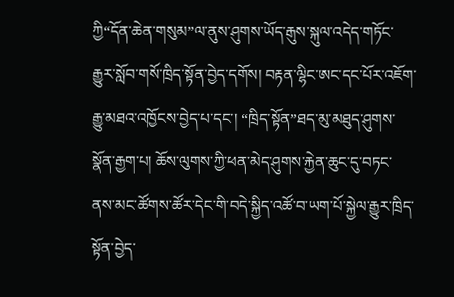ཀྱི“དོན་ཆེན་གསུམ”ལ་ནུས་ཤུགས་ཡོད་རྒུས་སྐུལ་འདེད་གཏོང་རྒྱུར་སློབ་གསོ་ཁྲིད་སྟོན་བྱེད་དགོས། བརྟན་ལྷིང་ཨང་དང་པོར་འཇོག་རྒྱུ་མཐའ་འཁྱོངས་བྱེད་པ་དང་། “ཁྲིད་སྟོན”ཐད་མུ་མཐུད་ཤུགས་སྣོན་རྒྱག་པ། ཆོས་ལུགས་ཀྱི་ཕན་མེད་ཤུགས་རྐྱེན་ཆུང་དུ་བཏང་ནས་མང་ཚོགས་ཚོར་དེང་གི་བདེ་སྐྱིད་འཚོ་བ་ཡག་པོ་སྐྱེལ་རྒྱུར་ཁྲིད་སྟོན་བྱེད་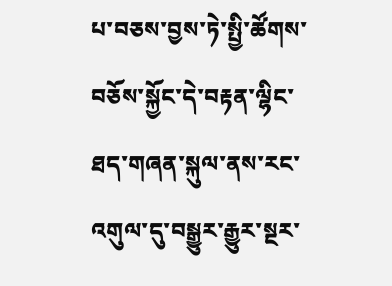པ་བཅས་བྱས་ཏེ་སྤྱི་ཚོགས་བཅོས་སྐྱོང་དེ་བརྟན་ལྷིང་ཐད་གཞན་སྐུལ་ནས་རང་འགུལ་དུ་བསྒྱུར་རྒྱུར་སྔར་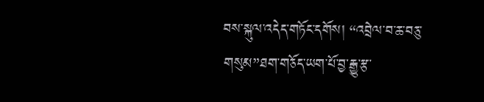བས་སྐུལ་འདེད་གཏོང་དགོས། “འབྲེལ་བ་ཆ་བཅུ་གསུམ”ཐག་གཅོད་ཡག་པོ་བྱ་རྒྱུ་རྩ་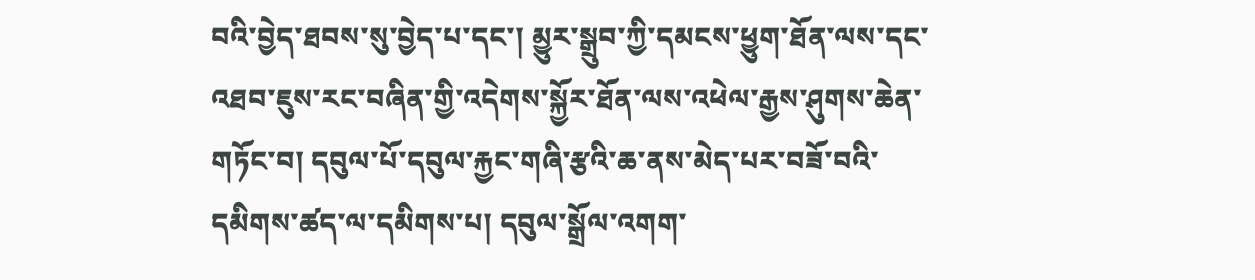བའི་བྱེད་ཐབས་སུ་བྱེད་པ་དང་། མྱུར་སྒྲུབ་ཀྱི་དམངས་ཕྱུག་ཐོན་ལས་དང་འཐབ་ཇུས་རང་བཞིན་གྱི་འདེགས་སྐྱོར་ཐོན་ལས་འཕེལ་རྒྱས་ཤུགས་ཆེན་གཏོང་བ། དབུལ་པོ་དབུལ་རྐྱང་གཞི་རྩའི་ཆ་ནས་མེད་པར་བཟོ་བའི་དམིགས་ཚད་ལ་དམིགས་པ། དབུལ་སྒྲོལ་འགག་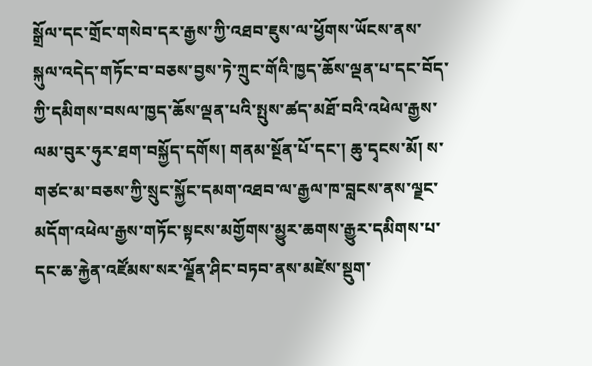སྒྲོལ་དང་གྲོང་གསེབ་དར་རྒྱས་ཀྱི་འཐབ་ཇུས་ལ་ཕྱོགས་ཡོངས་ནས་སྐུལ་འདེད་གཏོང་བ་བཅས་བྱས་ཏེ་ཀྲུང་གོའི་ཁྱད་ཆོས་ལྡན་པ་དང་བོད་ཀྱི་དམིགས་བསལ་ཁྱད་ཆོས་ལྡན་པའི་སྤུས་ཚད་མཐོ་བའི་འཕེལ་རྒྱས་ལམ་བུར་ཧུར་ཐག་བསྐྱོད་དགོས། གནམ་སྔོན་པོ་དང་། ཆུ་དྭངས་མོ། ས་གཙང་མ་བཅས་ཀྱི་སྲུང་སྐྱོང་དམག་འཐབ་ལ་རྒྱལ་ཁ་བླངས་ནས་ལྗང་མདོག་འཕེལ་རྒྱས་གཏོང་སྟངས་མགྱོགས་མྱུར་ཆགས་རྒྱུར་དམིགས་པ་དང་ཆ་རྐྱེན་འཛོམས་སར་ལྗོན་ཤིང་བཏབ་ནས་མཛེས་སྡུག་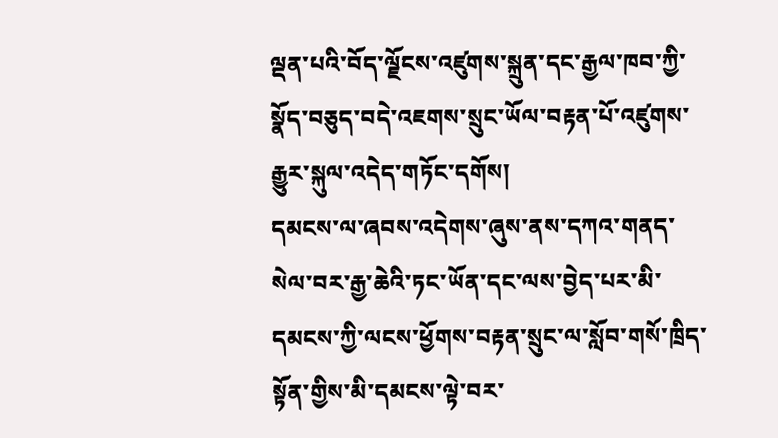ལྡན་པའི་བོད་ལྗོངས་འཛུགས་སྐྲུན་དང་རྒྱལ་ཁབ་ཀྱི་སྣོད་བཅུད་བདེ་འཇགས་སྲུང་ཡོལ་བརྟན་པོ་འཛུགས་རྒྱུར་སྐུལ་འདེད་གཏོང་དགོས།
དམངས་ལ་ཞབས་འདེགས་ཞུས་ནས་དཀའ་གནད་སེལ་བར་རྒྱ་ཆེའི་ཏང་ཡོན་དང་ལས་བྱེད་པར་མི་དམངས་ཀྱི་ལངས་ཕྱོགས་བརྟན་སྲུང་ལ་སློབ་གསོ་ཁྲིད་སྟོན་གྱིས་མི་དམངས་ལྟེ་བར་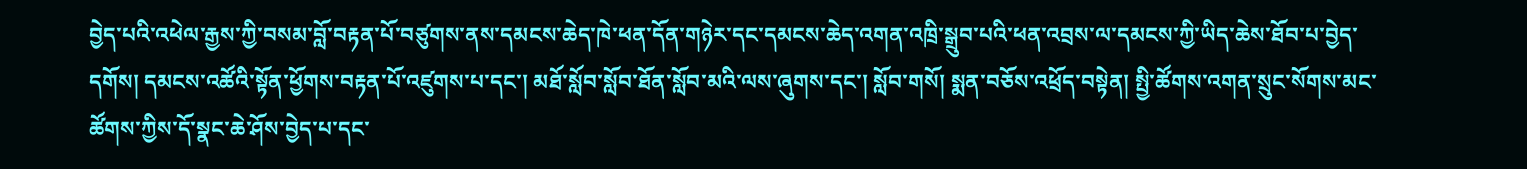བྱེད་པའི་འཕེལ་རྒྱས་ཀྱི་བསམ་བློ་བརྟན་པོ་བཙུགས་ནས་དམངས་ཆེད་ཁེ་ཕན་དོན་གཉེར་དང་དམངས་ཆེད་འགན་འཁྲི་སྒྲུབ་པའི་ཕན་འབྲས་ལ་དམངས་ཀྱི་ཡིད་ཆེས་ཐོབ་པ་བྱེད་དགོས། དམངས་འཚོའི་སྟོན་ཕྱོགས་བརྟན་པོ་འཛུགས་པ་དང་། མཐོ་སློབ་སློབ་ཐོན་སློབ་མའི་ལས་ཞུགས་དང་། སློབ་གསོ། སྨན་བཅོས་འཕྲོད་བསྟེན། སྤྱི་ཚོགས་འགན་སྲུང་སོགས་མང་ཚོགས་ཀྱིས་དོ་སྣང་ཆེ་ཤོས་བྱེད་པ་དང་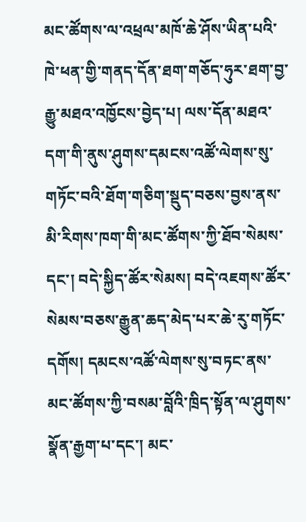མང་ཚོགས་ལ་འཕྲལ་མཁོ་ཆེ་ཤོས་ཡིན་པའི་ཁེ་ཕན་གྱི་གནད་དོན་ཐག་གཅོད་ཧུར་ཐག་བྱ་རྒྱུ་མཐའ་འཁྱོངས་བྱེད་པ། ལས་དོན་མཐའ་དག་གི་ནུས་ཤུགས་དམངས་འཚོ་ལེགས་སུ་གཏོང་བའི་ཐོག་གཅིག་སྡུད་བཅས་བྱས་ནས་མི་རིགས་ཁག་གི་མང་ཚོགས་ཀྱི་ཐོབ་སེམས་དང་། བདེ་སྐྱིད་ཚོར་སེམས། བདེ་འཇགས་ཚོར་སེམས་བཅས་རྒྱུན་ཆད་མེད་པར་ཆེ་རུ་གཏོང་དགོས། དམངས་འཚོ་ལེགས་སུ་བཏང་ནས་མང་ཚོགས་ཀྱི་བསམ་བློའི་ཁྲིད་སྟོན་ལ་ཤུགས་སྣོན་རྒྱག་པ་དང་། མང་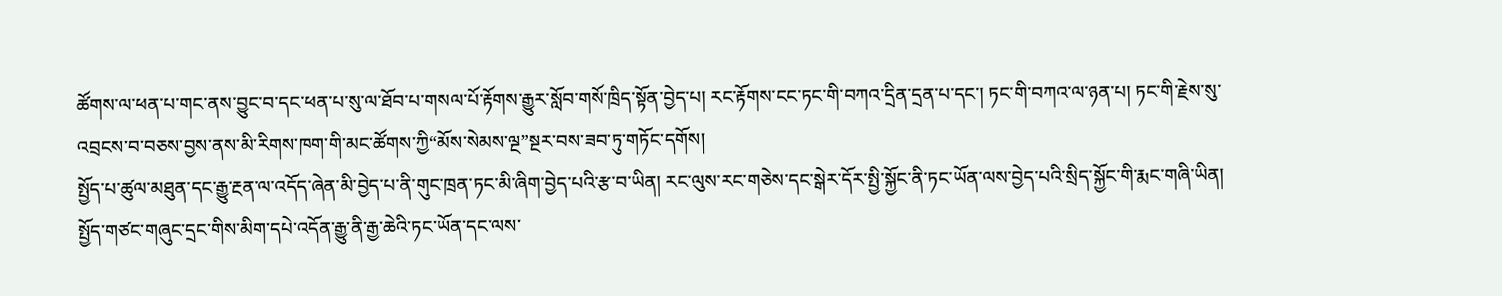ཚོགས་ལ་ཕན་པ་གང་ནས་བྱུང་བ་དང་ཕན་པ་སུ་ལ་ཐོབ་པ་གསལ་པོ་རྟོགས་རྒྱུར་སློབ་གསོ་ཁྲིད་སྟོན་བྱེད་པ། རང་རྟོགས་ངང་ཏང་གི་བཀའ་དྲིན་དྲན་པ་དང་། ཏང་གི་བཀའ་ལ་ཉན་པ། ཏང་གི་རྗེས་སུ་འབྲངས་བ་བཅས་བྱས་ནས་མི་རིགས་ཁག་གི་མང་ཚོགས་ཀྱི“མོས་སེམས་ལྔ”སྔར་བས་ཟབ་ཏུ་གཏོང་དགོས།
སྤྱོད་པ་ཚུལ་མཐུན་དང་རྒྱུ་རྔན་ལ་འདོད་ཞེན་མི་བྱེད་པ་ནི་གུང་ཁྲན་ཏང་མི་ཞིག་བྱེད་པའི་རྩ་བ་ཡིན། རང་ལུས་རང་གཅེས་དང་སྒེར་དོར་སྤྱི་སྐྱོང་ནི་ཏང་ཡོན་ལས་བྱེད་པའི་སྲིད་སྐྱོང་གི་རྨང་གཞི་ཡིན། སྤྱོད་གཙང་གཞུང་དྲང་གིས་མིག་དཔེ་འདོན་རྒྱུ་ནི་རྒྱ་ཆེའི་ཏང་ཡོན་དང་ལས་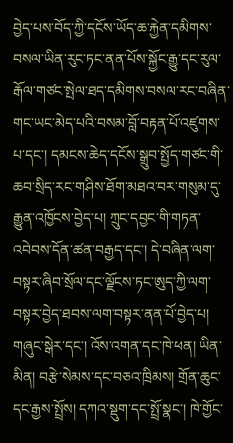བྱེད་པས་བོད་ཀྱི་དངོས་ཡོད་ཆ་རྐྱེན་དམིགས་བསལ་ཡིན་རུང་ཏང་ནན་པོས་སྐྱོང་རྒྱུ་དང་རུལ་རྒོལ་གཙང་སྤེལ་ཐད་དམིགས་བསལ་རང་བཞིན་གང་ཡང་མེད་པའི་བསམ་བློ་བརྟན་པོ་འཛུགས་པ་དང་། དམངས་ཆེད་དངོས་སྒྲུབ་སྤྱོད་གཙང་གི་ཆབ་སྲིད་རང་གཤིས་ཐོག་མཐའ་བར་གསུམ་དུ་རྒྱུན་འཁྱོངས་བྱེད་པ། ཀྲུང་དབྱང་གི་གཏན་འབེབས་དོན་ཚན་བརྒྱད་དང་། དེ་བཞིན་ལག་བསྟར་ཞིབ་སྲོལ་དང་ལྗོངས་ཏང་ཨུད་ཀྱི་ལག་བསྟར་བྱེད་ཐབས་ལག་བསྟར་ནན་པོ་བྱེད་པ། གཞུང་སྒེར་དང་། འོས་འགན་དང་ཁེ་ཕན། ཡིན་མིན། བརྩེ་སེམས་དང་བཅའ་ཁྲིམས། གྲོན་ཆུང་དང་རྒྱས་སྤྲོས། དཀའ་སྡུག་དང་སྤྲོ་སྣང་། ཁེ་གྱོང་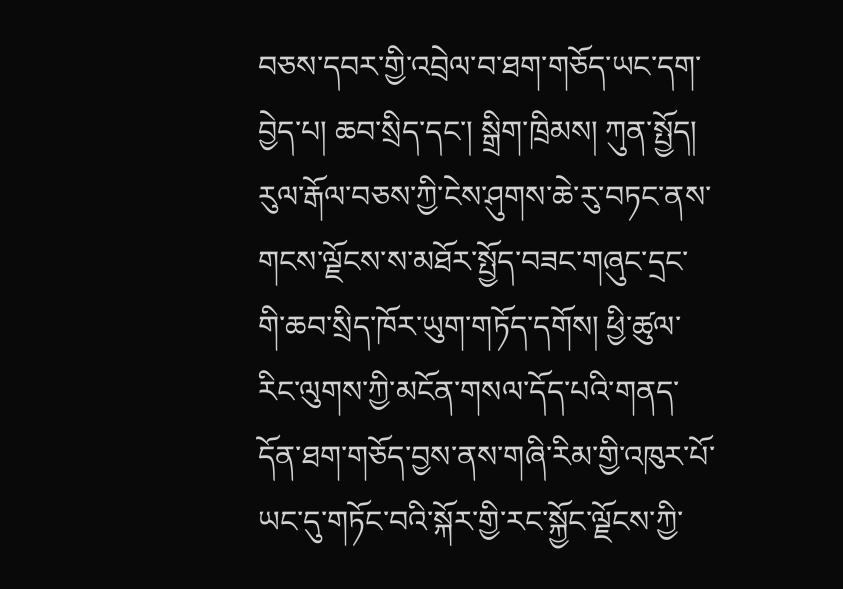བཅས་དབར་གྱི་འབྲེལ་བ་ཐག་གཅོད་ཡང་དག་བྱེད་པ། ཆབ་སྲིད་དང་། སྒྲིག་ཁྲིམས། ཀུན་སྤྱོད། རུལ་རྒོལ་བཅས་ཀྱི་ངེས་ཤུགས་ཆེ་རུ་བཏང་ནས་གངས་ལྗོངས་ས་མཐོར་སྤྱོད་བཟང་གཞུང་དྲང་གི་ཆབ་སྲིད་ཁོར་ཡུག་གཏོད་དགོས། ཕྱི་ཚུལ་རིང་ལུགས་ཀྱི་མངོན་གསལ་དོད་པའི་གནད་དོན་ཐག་གཅོད་བྱས་ནས་གཞི་རིམ་གྱི་འཁུར་པོ་ཡང་དུ་གཏོང་བའི་སྐོར་གྱི་རང་སྐྱོང་ལྗོངས་ཀྱི་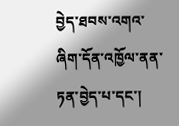བྱེད་ཐབས་འགའ་ཞིག་དོན་འཁྱོལ་ནན་ཏན་བྱེད་པ་དང་།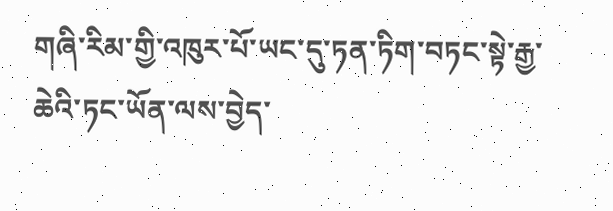གཞི་རིམ་གྱི་འཁུར་པོ་ཡང་དུ་ཏན་ཏིག་བཏང་སྟེ་རྒྱ་ཆེའི་ཏང་ཡོན་ལས་བྱེད་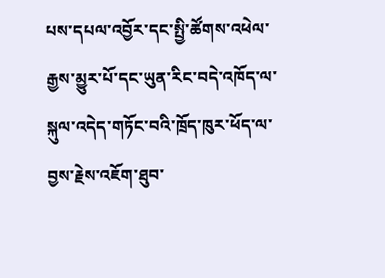པས་དཔལ་འབྱོར་དང་སྤྱི་ཚོགས་འཕེལ་རྒྱས་མྱུར་པོ་དང་ཡུན་རིང་བདེ་འཁོད་ལ་སྐུལ་འདེད་གཏོང་བའི་ཁྲོད་ཁུར་ཕོད་ལ་བྱས་རྗེས་འཇོག་ཐུབ་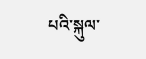པའི་སྐུལ་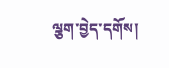ལྕག་བྱེད་དགོས།